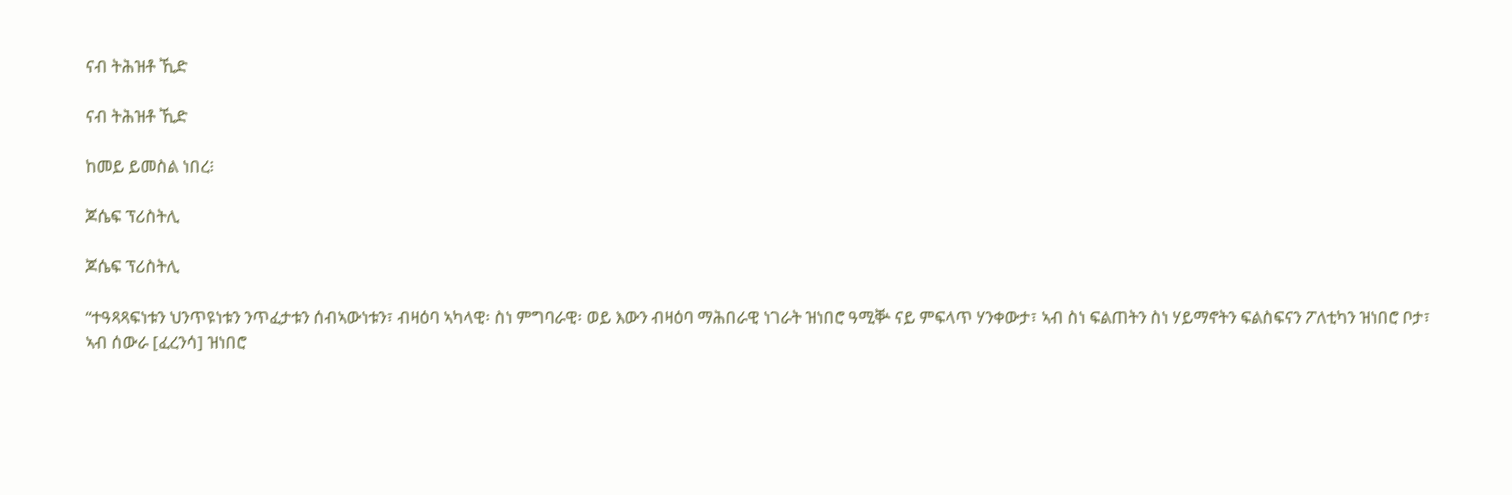ናብ ትሕዝቶ ኺድ

ናብ ትሕዝቶ ኺድ

ከመይ ይመስል ነበረ፧

ጆሴፍ ፕሪስትሊ

ጆሴፍ ፕሪስትሊ

“ተዓጻጻፍነቱን ህንጥዩነቱን ንጥፈታቱን ሰብኣውነቱን፣ ብዛዕባ ኣካላዊ፡ ስነ ምግባራዊ፡ ወይ እውን ብዛዕባ ማሕበራዊ ነገራት ዝነበሮ ዓሚቝ ናይ ምፍላጥ ሃንቀውታ፣ ኣብ ስነ ፍልጠትን ስነ ሃይማኖትን ፍልስፍናን ፖለቲካን ዝነበሮ ቦታ፣ ኣብ ሰውራ [ፈረንሳ] ዝነበሮ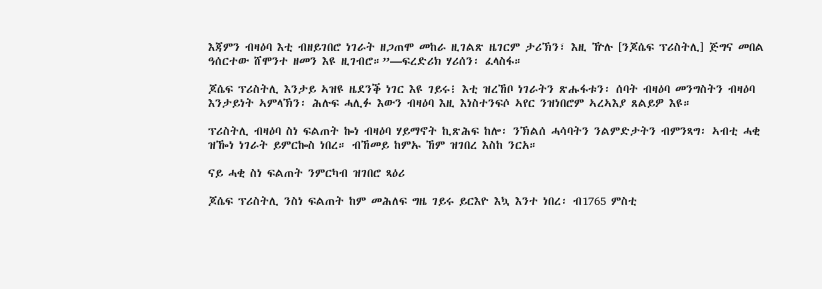እጃምን ብዛዕባ እቲ ብዘይገበሮ ነገራት ዘጋጠሞ መከራ ዚገልጽ ዜገርም ታሪኽን፣ እዚ ዅሉ [ንጆሴፍ ፕሪስትሊ] ጅግና መበል ዓሰርተው ሸሞንተ ዘመን እዩ ዚገብሮ።”—ፍረድሪክ ሃሪሰን፡ ፈላስፋ።

ጆሴፍ ፕሪስትሊ እንታይ ኣዝዩ ዜደንቕ ነገር እዩ ገይሩ፧ እቲ ዝረኸቦ ነገራትን ጽሑፋቱን፡ ሰባት ብዛዕባ መንግስትን ብዛዕባ እንታይነት ኣምላኽን፡ ሕሉፍ ሓሊፉ እውን ብዛዕባ እዚ እነስተንፍሶ ኣየር ንዝነበሮም ኣረኣእያ ጸልይዎ እዩ።

ፕሪስትሊ ብዛዕባ ስነ ፍልጠት ኰነ ብዛዕባ ሃይማኖት ኪጽሕፍ ከሎ፡ ንኽልሰ ሓሳባትን ንልምድታትን ብምንጻግ፡ ኣብቲ ሓቂ ዝዀነ ነገራት ይምርኰስ ነበረ። ብኸመይ ከምኡ ኸም ዝገበረ እስከ ንርአ።

ናይ ሓቂ ስነ ፍልጠት ንምርካብ ዝገበሮ ጻዕሪ

ጆሴፍ ፕሪስትሊ ንስነ ፍልጠት ከም መሕለፍ ግዜ ገይሩ ይርእዮ እኳ እንተ ነበረ፡ ብ1765 ምስቲ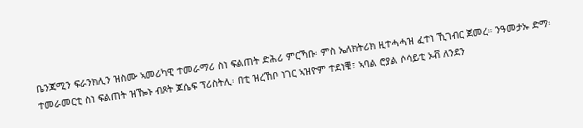ቤንጃሚን ፍራንክሊን ዝስሙ ኣመሪካዊ ተመራማሪ ስነ ፍልጠት ድሕሪ ምርኻቡ፡ ምስ ኤለክትሪክ ዚተሓሓዝ ፈተነ ኺገብር ጀመረ። ንዓመታኡ ድማ፡ ተመራመርቲ ስነ ፍልጠት ዝዀኑ ብጾት ጆሴፍ ፕሪስትሊ፡ በቲ ዝረኸቦ ነገር ኣዝዮም ተደነቑ፣ ኣባል ሮያል ሶሳይቲ ኦቭ ለንደን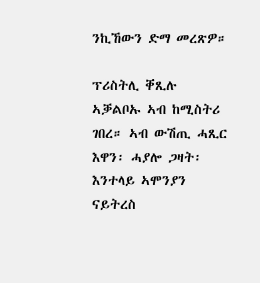ንኪኸውን ድማ መረጽዎ።

ፕሪስትሊ ቐጺሉ ኣቓልቦኡ ኣብ ከሚስትሪ ገበረ። ኣብ ውሽጢ ሓጺር እዋን፡ ሓያሎ ጋዛት፡ እንተላይ ኣሞንያን ናይትረስ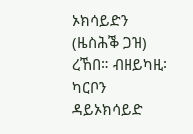ኦክሳይድን (ዜስሕቕ ጋዝ) ረኸበ። ብዘይካዚ፡ ካርቦን ዳይኦክሳይድ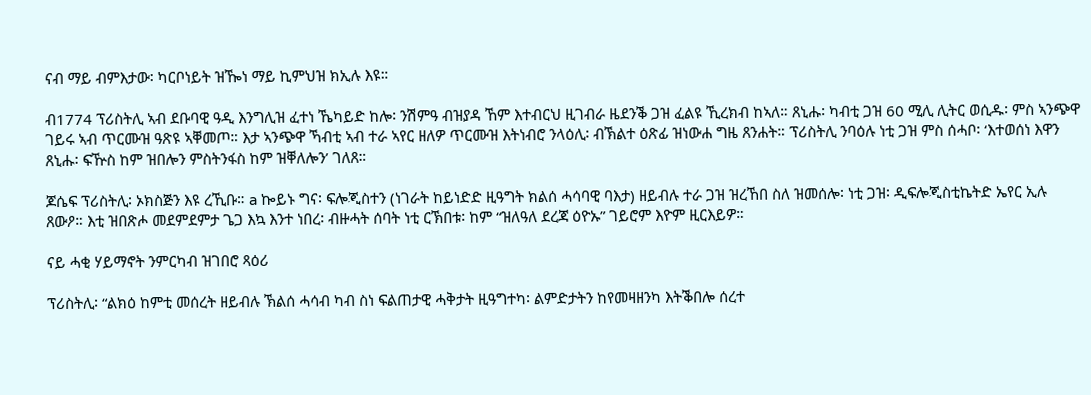ናብ ማይ ብምእታው፡ ካርቦነይት ዝዀነ ማይ ኪምህዝ ክኢሉ እዩ።

ብ1774 ፕሪስትሊ ኣብ ደቡባዊ ዓዲ እንግሊዝ ፈተነ ኼካይድ ከሎ፡ ንሽምዓ ብዝያዳ ኸም እተብርህ ዚገብራ ዜደንቕ ጋዝ ፈልዩ ኺረክብ ከኣለ። ጸኒሑ፡ ካብቲ ጋዝ 60 ሚሊ ሊትር ወሲዱ፡ ምስ ኣንጭዋ ገይሩ ኣብ ጥርሙዝ ዓጽዩ ኣቐመጦ። እታ ኣንጭዋ ኻብቲ ኣብ ተራ ኣየር ዘለዎ ጥርሙዝ እትነብሮ ንላዕሊ፡ ብኽልተ ዕጽፊ ዝነውሐ ግዜ ጸንሐት። ፕሪስትሊ ንባዕሉ ነቲ ጋዝ ምስ ሰሓቦ፡ ‘እተወሰነ እዋን ጸኒሑ፡ ፍዅስ ከም ዝበሎን ምስትንፋስ ከም ዝቐለሎን’ ገለጸ።

ጆሴፍ ፕሪስትሊ፡ ኦክስጅን እዩ ረኺቡ። a ኰይኑ ግና፡ ፍሎጂስተን (ነገራት ከይነድድ ዚዓግት ክልሰ ሓሳባዊ ባእታ) ዘይብሉ ተራ ጋዝ ዝረኸበ ስለ ዝመሰሎ፡ ነቲ ጋዝ፡ ዲፍሎጂስቲኬትድ ኤየር ኢሉ ጸውዖ። እቲ ዝበጽሖ መደምደምታ ጌጋ እኳ እንተ ነበረ፡ ብዙሓት ሰባት ነቲ ርኽበቱ፡ ከም “ዝለዓለ ደረጃ ዕዮኡ” ገይሮም እዮም ዚርእይዎ።

ናይ ሓቂ ሃይማኖት ንምርካብ ዝገበሮ ጻዕሪ

ፕሪስትሊ፡ “ልክዕ ከምቲ መሰረት ዘይብሉ ኽልሰ ሓሳብ ካብ ስነ ፍልጠታዊ ሓቅታት ዚዓግተካ፡ ልምድታትን ከየመዛዘንካ እትቕበሎ ሰረተ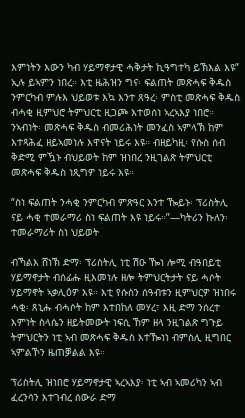እምነትን እውን ካብ ሃይማኖታዊ ሓቅታት ኪዓግተካ ይኽእል እዩ” ኢሉ ይኣምን ነበረ። እቲ ዜሕዝን ግና፡ ፍልጠት መጽሓፍ ቅዱስ ንምርካብ ምሉእ ህይወቱ እኳ እንተ ጸዓረ፡ ምስቲ መጽሓፍ ቅዱስ ብሓቂ ዚምህሮ ትምህርቲ ዚጋጮ እተወሰነ ኣረኣእያ ነበሮ። ንኣብነት፡ መጽሓፍ ቅዱስ ብመሪሕነት መንፈስ ኣምላኽ ከም እተጻሕፈ ዘይኣመነሉ እዋናት ነይሩ እዩ። ብዘይካዚ፡ የሱስ ሰብ ቅድሚ ምዃኑ ብህይወት ከም ዝነበረ ንዚገልጽ ትምህርቲ መጽሓፍ ቅዱስ ነጺግዎ ነይሩ እዩ።

“ስነ ፍልጠት ንሓቂ ንምርካብ ምጽዓር እንተ ዀይኑ፡ ፕሪስትሊ ናይ ሓቂ ተመራማሪ ስነ ፍልጠት እዩ ነይሩ።”—ካትሪን ኩለን፡ ተመራማሪት ስነ ህይወት

ብኻልእ ሸነኽ ድማ፡ ፕሪስትሊ ነቲ ሽዑ ዀነ ሎሚ ብዓበይቲ ሃይማኖታት ብሰፊሑ ዚእመነሉ ዘሎ ትምህርትታት ናይ ሓሶት ሃይማኖት ኣቃሊዕዎ እዩ። እቲ የሱስን ሰዓብቱን ዚምህርዎ ዝነበሩ ሓቂ፡ ጸኒሑ ብሓሶት ከም እተበከለ መሃረ፣ እዚ ድማ ንሰረተ እምነት ስላሴን ዘይትመውት ነፍሲ ኸም ዘላ ንዚገልጽ ግጉይ ትምህርትን ነቲ ኣብ መጽሓፍ ቅዱስ እተዀነነ ብምስሊ ዚግበር ኣምልኾን ዜጠቓልል እዩ።

ፕሪስትሊ ዝነበሮ ሃይማኖታዊ ኣረኣእያ፡ ነቲ ኣብ ኣመሪካን ኣብ ፈረንሳን እተገብረ ሰውራ ድማ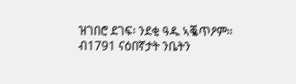ዝገበሮ ደገፍ፡ ንደቂ ዓዱ ኣቘጥዖም። ብ1791 ናዕበኛታት ንቤትን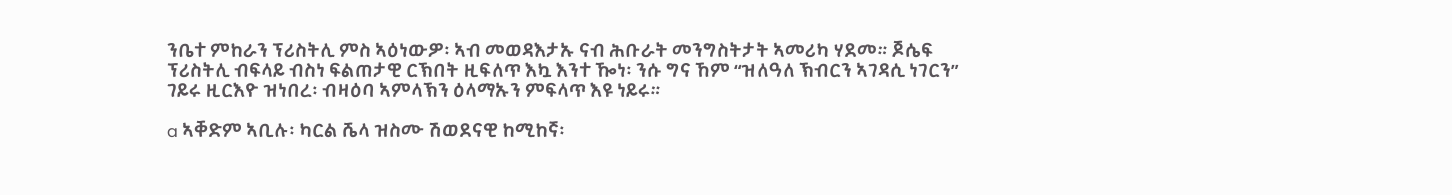ንቤተ ምከራን ፕሪስትሊ ምስ ኣዕነውዎ፡ ኣብ መወዳእታኡ ናብ ሕቡራት መንግስትታት ኣመሪካ ሃደመ። ጆሴፍ ፕሪስትሊ ብፍላይ ብስነ ፍልጠታዊ ርኽበት ዚፍለጥ እኳ እንተ ዀነ፡ ንሱ ግና ኸም “ዝለዓለ ኽብርን ኣገዳሲ ነገርን” ገይሩ ዚርእዮ ዝነበረ፡ ብዛዕባ ኣምላኽን ዕላማኡን ምፍላጥ እዩ ነይሩ።

a ኣቐድም ኣቢሉ፡ ካርል ሼላ ዝስሙ ሽወደናዊ ከሚከኛ፡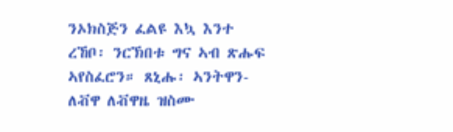ንኦክስጅን ፈልዩ እኳ እንተ ረኸቦ፡ ንርኽበቱ ግና ኣብ ጽሑፍ ኣየስፈሮን። ጸኒሑ፡ ኣንትዋን-ለቭዋ ለቭዋዜ ዝስሙ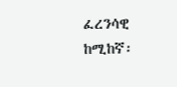ፈረንሳዊ ከሚከኛ፡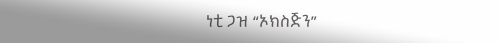ነቲ ጋዝ “ኦክስጅን”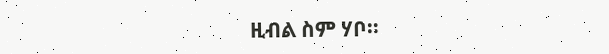ዚብል ስም ሃቦ።